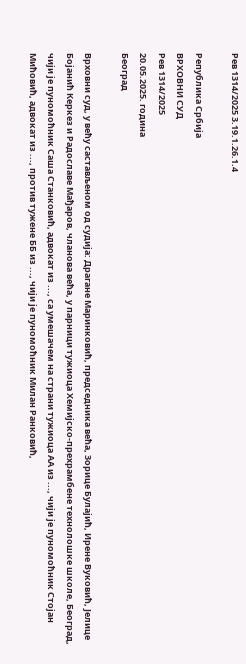Рев 1314/2025 3.19.1.26.1.4

Република Србија
ВРХОВНИ СУД
Рев 1314/2025
20.05.2025. година
Београд

Врховни суд, у већу састављеном од судија: Драгане Маринковић, председника већа, Зорице Булајић, Ирене Вуковић, Јелице Бојанић Керкез и Радославе Мађаров, чланова већа, у парници тужиоца Хемијско-прехрамбене технолошке школе, Београд, чији је пуномоћник Саша Станковић, адвокат из ..., са умешачем на страни тужиоца АА из ..., чији је пуномоћник Стојан Мићовић, адвокат из ..., против тужене ББ из ..., чији је пуномоћник Милан Ранковић,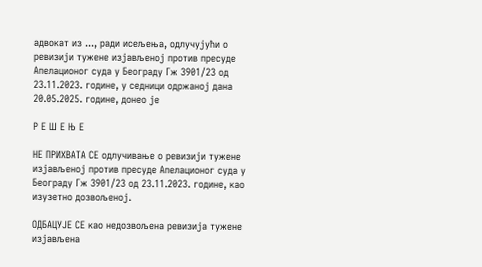адвокат из ..., ради исељења, одлучујући о ревизији тужене изјављеној против пресуде Апелационог суда у Београду Гж 3901/23 од 23.11.2023. године, у седници одржаној дана 20.05.2025. године, донео је

Р Е Ш Е Њ Е

НЕ ПРИХВАТА СЕ одлучивање о ревизији тужене изјављеној против пресуде Апелационог суда у Београду Гж 3901/23 од 23.11.2023. године, као изузетно дозвољеној.

ОДБАЦУЈЕ СЕ као недозвољена ревизија тужене изјављена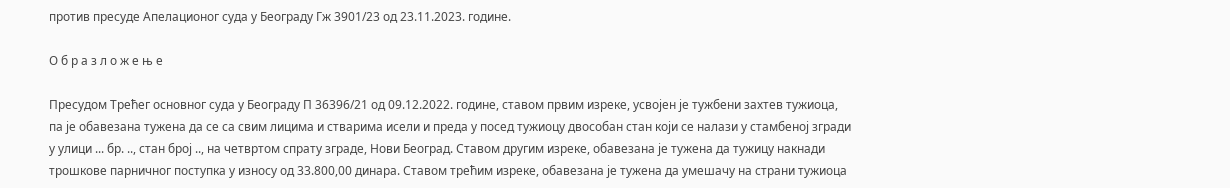против пресуде Апелационог суда у Београду Гж 3901/23 од 23.11.2023. године.

О б р а з л о ж е њ е

Пресудом Трећег основног суда у Београду П 36396/21 од 09.12.2022. године, ставом првим изреке, усвојен је тужбени захтев тужиоца, па је обавезана тужена да се са свим лицима и стварима исели и преда у посед тужиоцу двособан стан који се налази у стамбеној згради у улици ... бр. .., стан број .., на четвртом спрату зграде, Нови Београд. Ставом другим изреке, обавезана је тужена да тужицу накнади трошкове парничног поступка у износу од 33.800,00 динара. Ставом трећим изреке, обавезана је тужена да умешачу на страни тужиоца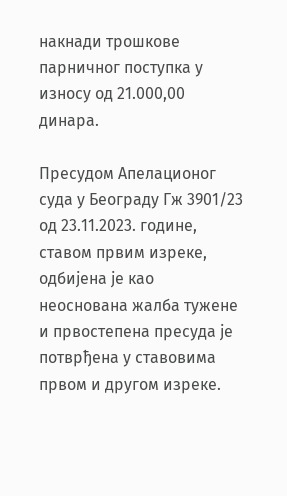накнади трошкове парничног поступка у износу од 21.000,00 динара.

Пресудом Апелационог суда у Београду Гж 3901/23 од 23.11.2023. године, ставом првим изреке, одбијена је као неоснована жалба тужене и првостепена пресуда је потврђена у ставовима првом и другом изреке.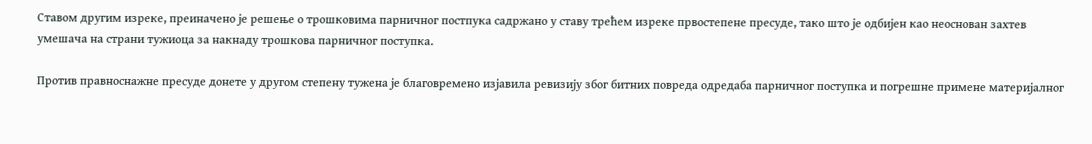Ставом другим изреке, преиначено је решење о трошковима парничног постпука садржано у ставу трећем изреке првостепене пресуде, тако што је одбијен као неоснован захтев умешача на страни тужиоца за накнаду трошкова парничног поступка.

Против правноснажне пресуде донете у другом степену тужена је благовремено изјавила ревизију због битних повреда одредаба парничног поступка и погрешне примене материјалног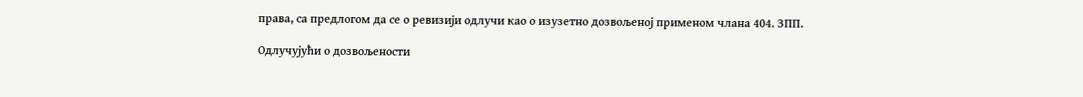права, са предлогом да се о ревизији одлучи као о изузетно дозвољеној применом члана 404. ЗПП.

Одлучујући о дозвољености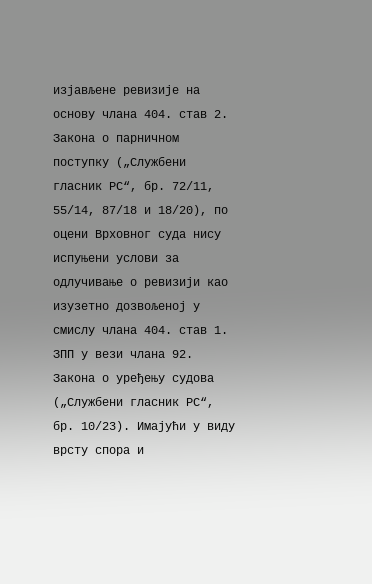изјављене ревизије на основу члана 404. став 2. Закона о парничном поступку („Службени гласник РС“, бр. 72/11, 55/14, 87/18 и 18/20), по оцени Врховног суда нису испуњени услови за одлучивање о ревизији као изузетно дозвољеној у смислу члана 404. став 1. ЗПП у вези члана 92. Закона о уређењу судова („Службени гласник РС“, бр. 10/23). Имајући у виду врсту спора и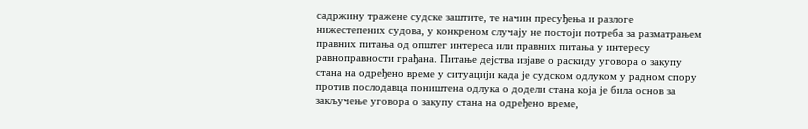садржину тражене судске заштите, те начин пресуђења и разлоге нижестепених судова, у конкреном случају не постоји потреба за разматрањем правних питања од општег интереса или правних питања у интересу равноправности грађана. Питање дејства изјаве о раскиду уговора о закупу стана на одређено време у ситуацији када је судском одлуком у радном спору против послодавца поништена одлука о додели стана која је била основ за закључење уговора о закупу стана на одређено време,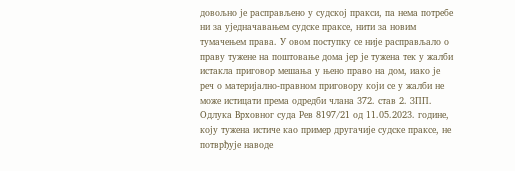довољно је расправљено у судској пракси, па нема потребе ни за уједначавањем судске праксе, нити за новим тумачењем права. У овом поступку се није расправљало о праву тужене на поштовање дома јер је тужена тек у жалби истакла приговор мешања у њено право на дом, иако је реч о материјално-правном приговору који се у жалби не може истицати према одредби члана 372. став 2. ЗПП. Одлука Врховног суда Рев 8197/21 од 11.05.2023. године, коју тужена истиче као пример другачије судске праксе, не потврђује наводе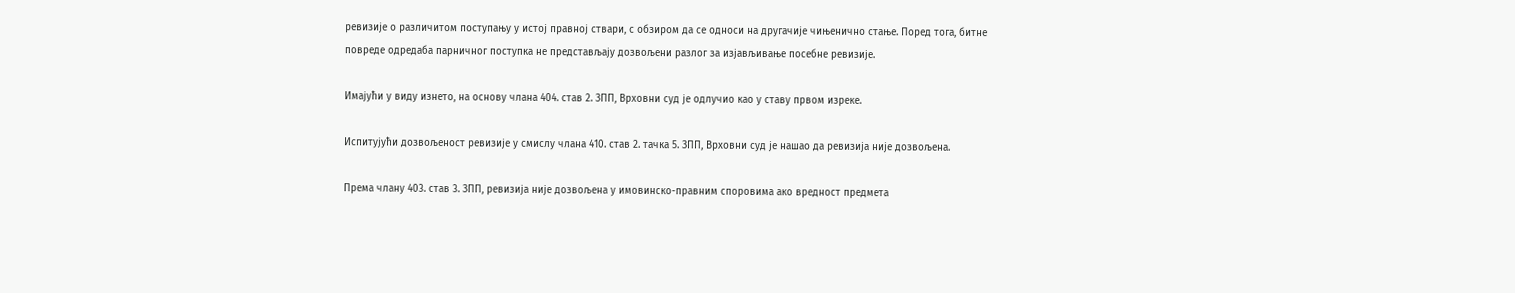ревизије о различитом поступању у истој правној ствари, с обзиром да се односи на другачије чињенично стање. Поред тога, битне повреде одредаба парничног поступка не представљају дозвољени разлог за изјављивање посебне ревизије.

Имајући у виду изнето, на основу члана 404. став 2. ЗПП, Врховни суд је одлучио као у ставу првом изреке.

Испитујући дозвољеност ревизије у смислу члана 410. став 2. тачка 5. ЗПП, Врховни суд је нашао да ревизија није дозвољена.

Према члану 403. став 3. ЗПП, ревизија није дозвољена у имовинско-правним споровима ако вредност предмета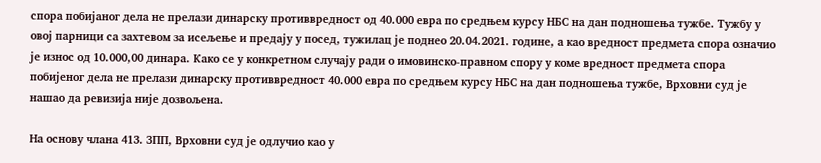спора побијаног дела не прелази динарску противвредност од 40.000 евра по средњем курсу НБС на дан подношења тужбе. Тужбу у овој парници са захтевом за исељење и предају у посед, тужилац је поднео 20.04.2021. године, а као вредност предмета спора означио је износ од 10.000,00 динара. Како се у конкретном случају ради о имовинско-правном спору у коме вредност предмета спора побијеног дела не прелази динарску противвредност 40.000 евра по средњем курсу НБС на дан подношења тужбе, Врховни суд је нашао да ревизија није дозвољена.

На основу члана 413. ЗПП, Врховни суд је одлучио као у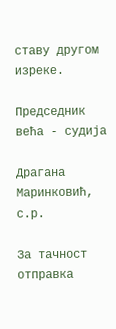ставу другом изреке.

Председник већа - судија

Драгана Маринковић, с.р.

За тачност отправка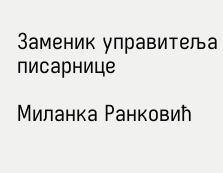Заменик управитеља писарнице

Миланка Ранковић